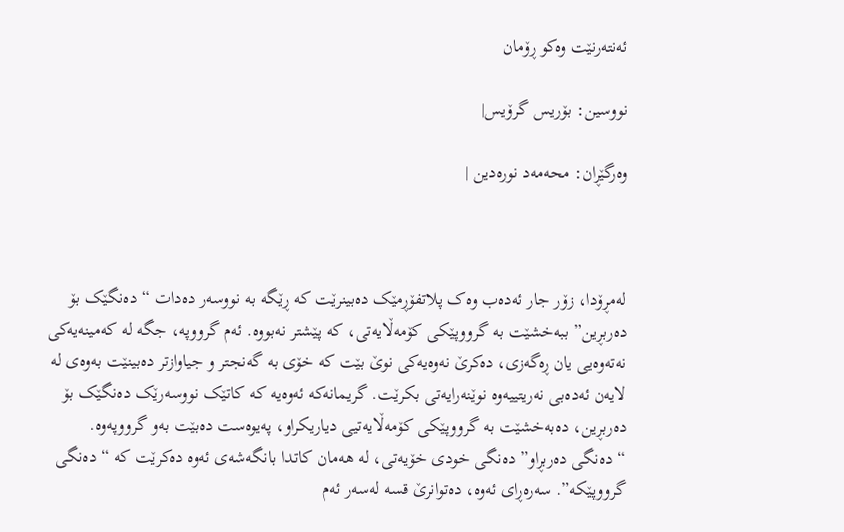ئەنتەرنێت وەکو ڕۆمان

نووسین: بۆریس گرۆیس|

وەرگێڕان: محەمەد نورەدین |



لەمڕۆدا، زۆر جار ئەدەب وەک پلاتفۆڕمێک دەبینرێت کە ڕێگە بە نووسەر دەدات “دەنگێک بۆ دەربڕین” ببەخشێت بە گرووپێکی کۆمەڵایەتی، کە پێشتر نەبووە. ئەم گرووپه، جگه له کەمینەیەکی نەتەوەیی یان ڕەگەزی، دەکرێ نەوەیەکی نوێ بێت که خۆی بە گەنجتر و جیاوازتر دەبینێت بەوەی لە لایەن ئەدەبی نەریتییەوە نوێنەرایەتی بکرێت. گریمانەکە ئەوەیە کە کاتێک نووسەرێک دەنگێک بۆ دەربڕین، دەبەخشێت بە گرووپێکی کۆمەڵایەتیی دیاریکراو، پەیوەست دەبێت بەو گرووپەوە. “دەنگی دەربڕاو” دەنگی خودی خۆیەتی، لە هەمان کاتدا بانگەشەی ئەوە دەکرێت کە “دەنگی گرووپێکە”. سەرەڕای ئەوە، دەتوانرێ قسە لەسەر ئەم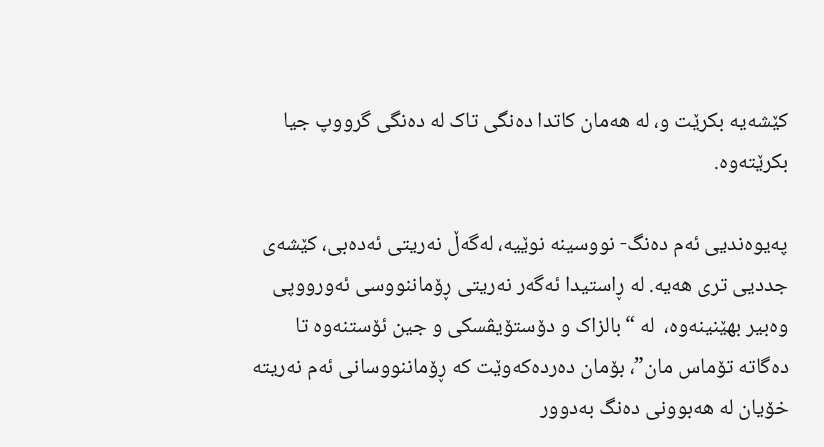کێشەیە بکرێت و، لە هەمان کاتدا دەنگی تاک لە دەنگی گرووپ جیا بکرێتەوە.

پەیوەندیی ئەم دەنگ- نووسینە نوێیە، لەگەڵ نەریتی ئەدەبی، کێشەی جددیی تری هەیە. لە ڕاستیدا ئەگەر نەریتی ڕۆماننووسی ئەورووپی وەبیر بهێنینەوە،  لە “بالزاک و دۆستۆیڤسکی و جین ئۆستنەوە تا دەگاتە تۆماس مان”، بۆمان دەردەکەوێت کە ڕۆماننووسانی ئەم نەریتە خۆیان لە هەبوونی دەنگ بەدوور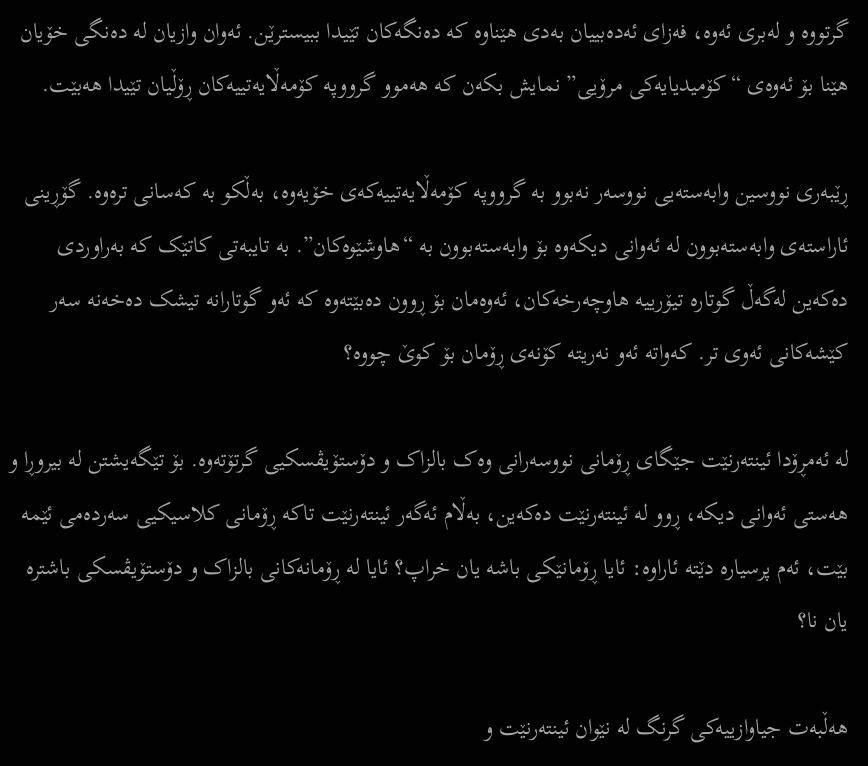گرتووە و لەبری ئەوە، فەزای ئەدەبییان بەدی هێناوە کە دەنگەکان تێیدا ببیسترێن. ئەوان وازیان لە دەنگی خۆیان هێنا بۆ ئەوەی “کۆمیدیایەکی مرۆیی” نمایش بکەن کە هەموو گرووپە کۆمەڵایەتییەکان ڕۆڵیان تێیدا هەبێت.

ڕێبەری نووسین وابەستەیی نووسەر نەبوو بە گرووپە کۆمەڵایەتییەکەی خۆیەوە، بەڵکو بە کەسانی ترەوە. گۆڕینی ئاراستەی وابەستەبوون لە ئەوانی دیکەوە بۆ وابەستەبوون بە “هاوشێوەکان”. بە تایبەتی کاتێک کە بەراوردی دەکەین لەگەڵ گوتارە تیۆرییە هاوچەرخەکان، ئەوەمان بۆ ڕوون دەبێتەوە کە ئەو گوتارانە تیشک دەخەنە سەر کێشەکانی ئەوی تر. کەواتە ئەو نەریتە کۆنەی ڕۆمان بۆ کوێ چووە؟

لە ئەمڕۆدا ئینتەرنێت جێگای ڕۆمانی نووسەرانی وەک بالزاک و دۆستۆیڤسکیی گرتۆتەوە. بۆ تێگەیشتن لە بیروڕا و هەستی ئەوانی دیکە، ڕوو لە ئینتەرنێت دەکەین، بەڵام ئەگەر ئینتەرنێت تاکە ڕۆمانی کلاسیکیی سەردەمی ئێمە بێت، ئەم پرسیارە دێتە ئاراوە: ئایا ڕۆمانێکی باشە یان خراپ؟ ئایا لە ڕۆمانەکانی بالزاک و دۆستۆیڤسکی باشترە یان نا؟

هەڵبەت جیاوازییەکی گرنگ لە نێوان ئینتەرنێت و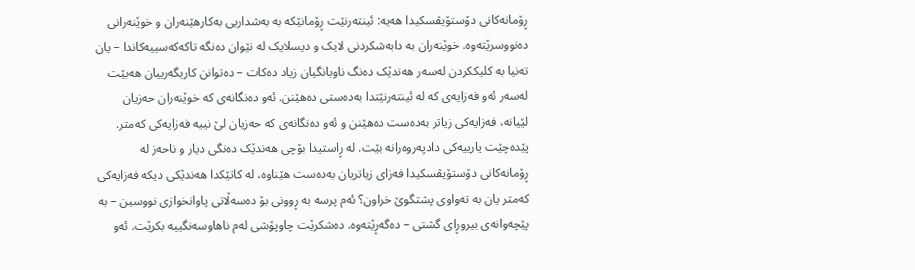ڕۆمانەکانی دۆستۆیڤسکیدا هەیە: ئینتەرنێت ڕۆمانێکە بە بەشداریی بەکارهێنەران و خوێنەرانی دەنووسرێتەوە. خوێنەران بە دابەشکردنی لایک و دیسلایک لە نێوان دەنگە تاکەکەسییەکاندا – یان تەنیا بە کلیککردن لەسەر هەندێک دەنگ ناوبانگیان زیاد دەکات – دەتوانن کاریگەرییان هەبێت لەسەر ئەو فەزایەی کە لە ئینتەرنێتدا بەدەستی دەهێنن. ئەو دەنگانەی کە خوێنەران حەزیان لێیانە، فەزایەکی زیاتر بەدەست دەهێنن و ئەو دەنگانەی کە حەزیان لێ نییە فەزایەکی کەمتر. پێدەچێت یارییەکی دادپەروەرانە بێت. لە ڕاستیدا بۆچی هەندێک دەنگی دیار و ناحەز لە ڕۆمانەکانی دۆستۆیڤسکیدا فەزای زیاتریان بەدەست هێناوە، لە کاتێکدا هەندێکی دیکە فەزایەکی کەمتر یان بە تەواوی پشتگوێ خراون؟ ئەم پرسە بە ڕوونی بۆ دەسەڵاتی پاوانخوازی نووسین – بە پێچەوانەی بیروڕای گشتی – دەگەڕێتەوە. دەشکرێت چاوپۆشی لەم ناهاوسەنگییە بکرێت. ئەو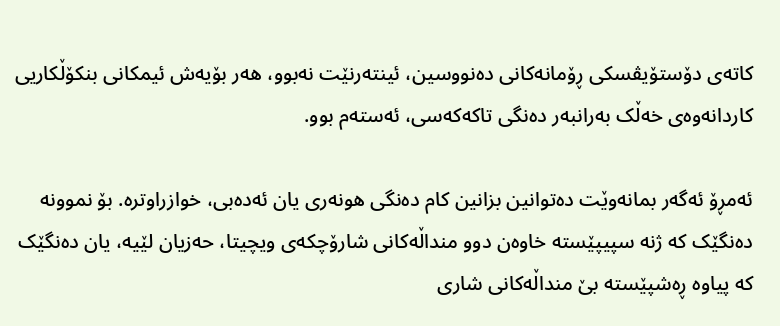کاتەی دۆستۆیڤسکی ڕۆمانەکانی دەنووسین، ئینتەرنێت نەبوو، هەر بۆیەش ئیمکانی بنکۆڵکاریی کاردانەوەی خەڵک بەرانبەر دەنگی تاکەکەسی، ئەستەم بوو.

ئەمڕۆ ئەگەر بمانەوێت دەتوانین بزانین کام دەنگی هونەری یان ئەدەبی، خوازراوترە. بۆ نموونە دەنگێک کە ژنە سپیپێستە خاوەن دوو منداڵەکانی شارۆچکەی ویچیتا، حەزیان لێیە، یان دەنگێک کە پیاوە ڕەشپێستە بێ منداڵەکانی شاری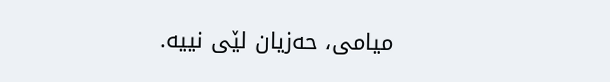میامی، حەزیان لێی نییە.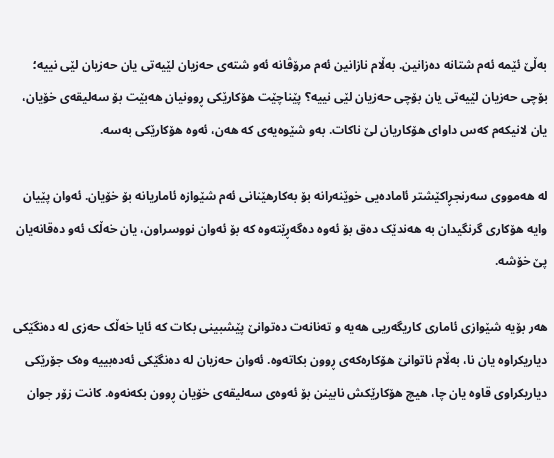بەڵێ ئێمە ئەم شتانە دەزانین. بەڵام نازانین ئەم مرۆڤانە ئەو شتەی حەزیان لێیەتی یان حەزیان لێی نییە؛ بۆچی حەزیان لێیەتی یان بۆچی حەزیان لێی نییە؟ پێناچێت هۆکارێکی ڕوونیان هەبێت بۆ سەلیقەی خۆیان، یان لانیکەم کەس داوای هۆکاریان لێ ناکات. بەو شێوەیەی کە هەن، ئەوە هۆکارێکی بەسە.

لە هەمووی سەرنجڕاکێشتر ئامادەیی خوێنەرانە بۆ بەکارهێنانی ئەم شێوازە ئاماریانە بۆ خۆیان. ئەوان پێیان وایە هۆکاری گرنگیدان بە هەندێک دەق بۆ ئەوە دەگەڕێتەوە کە بۆ ئەوان نووسراون، یان خەڵک ئەو دەقانەیان پێ خۆشە.

هەر بۆیە شێوازی ئاماری کاریگەریی هەیە و تەنانەت دەتوانێ پێشبینی بکات کە ئایا خەڵک حەزی لە دەنگێکی دیاریکراوە یان نا، بەڵام ناتوانێ هۆکارەکەی ڕوون بکاتەوە. ئەوان حەزیان لە دەنگێکی ئەدەبییە وەک جۆرێکی دیاریکراوی قاوە یان چا، هیچ هۆکارێکش نابینن بۆ ئەوەی سەلیقەی خۆیان ڕوون بکەنەوە. کانت زۆر جوان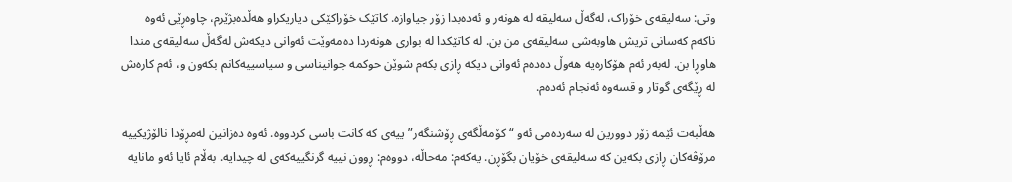وتی: سەلیقەی خۆراک، لەگەڵ سەلیقە لە هونەر و ئەدەبدا زۆر جیاوازە. کاتێک خۆراکێکی دیاریکراو هەڵدەبژێرم، چاوەڕێی ئەوە ناکەم کەسانی تریش هاوبەشی سەلیقەی من بن. لە کاتێکدا لە بواری هونەردا دەمەوێت ئەوانی دیکەش لەگەڵ سەلیقەی مندا هاوڕا بن. لەبەر ئەم هۆکارەیە هەوڵ دەدەم ئەوانی دیکە ڕازی بکەم شوێن حوکمە جوانیناسی و سیاسییەکانم بکەون و، ئەم کارەش لە ڕێگەی گوتار و قسەوە ئەنجام ئەدەم.

هەڵبەت ئێمە زۆر دوورین لە سەردەمی ئەو “کۆمەڵگەی ڕۆشنگەر”ییەی کە کانت باسی کردووە. ئەوە دەزانین لەمڕۆدا نالۆژیکییە مرۆڤەکان ڕازی بکەین کە سەلیقەی خۆیان بگۆڕن. یەکەم: مەحاڵە، دووەم: ڕوون نییە گرنگییەکەی لە چیدایە. بەڵام ئایا ئەو مانایە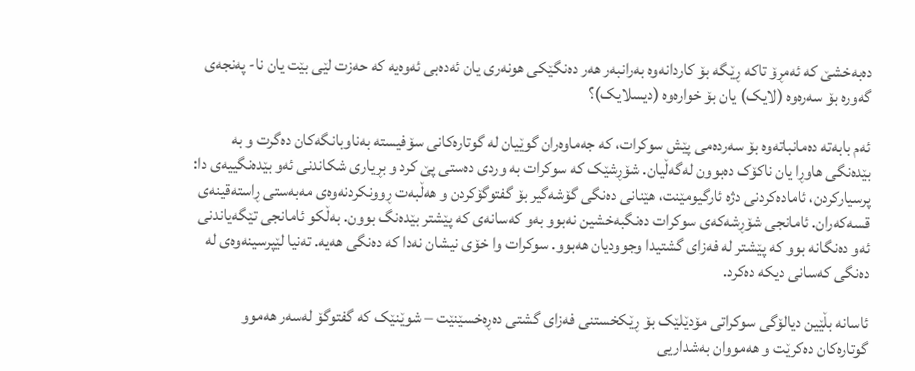دەبەخشێ کە ئەمڕۆ تاکە ڕێگە بۆ کاردانەوە بەرانبەر هەر دەنگێکی هونەری یان ئەدەبی ئەوەیە کە حەزت لێی بێت یان نا- پەنجەی گەورە بۆ سەرەوە (لایک) یان بۆ خوارەوە (دیسلایک)؟

ئەم بابەتە دەمانباتەوە بۆ سەردەمی پێش سوکرات، کە جەماوەران گوێیان لە گوتارەکانی سۆفیستە بەناوبانگەکان دەگرت و بە بێدەنگی هاوڕا یان ناکۆک دەبوون لەگەڵیان. شۆڕشێک کە سوکرات بە وردی دەستی پێ کرد و بڕیاری شکاندنی ئەو بێدەنگییەی دا: پرسیارکردن، ئامادەکردنی دژە ئارگیومێنت، هێنانی دەنگی گۆشەگیر بۆ گفتوگۆکردن و هەڵبەت ڕوونکردنەوەی مەبەستی ڕاستەقینەی قسەکەران. ئامانجی شۆڕشەکەی سوکرات دەنگبەخشین نەبوو بەو کەسانەی کە پێشتر بێدەنگ بوون. بەڵکو ئامانجی تێگەیاندنی ئەو دەنگانە بوو کە پێشتر لە فەزای گشتیدا وجوودیان هەبوو. سوکرات وا خۆی نیشان نەدا کە دەنگی هەیە. تەنیا لێپرسینەوەی لە دەنگی کەسانی دیکە دەکرد.

ئاسانە بڵێین دیالۆگی سوکراتی مۆدێلێک بۆ ڕێکخستنی فەزای گشتی دەڕەخسێنێت – شوێنێک کە گفتوگۆ لەسەر هەموو گوتارەکان دەکرێت و هەمووان بەشداریی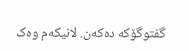گفتوگۆکە دەکەن. لانیکەم وەک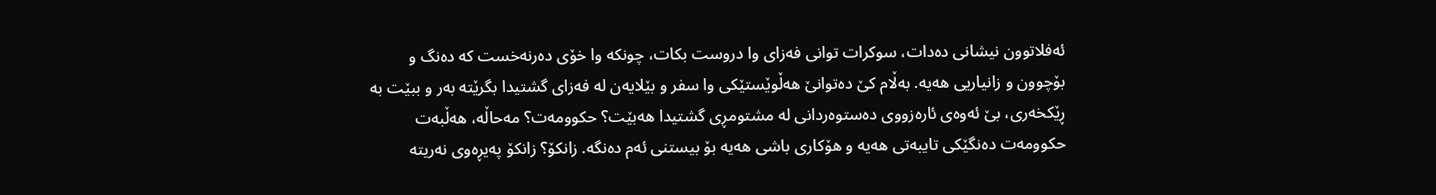ئەفلاتوون نیشانی دەدات، سوکرات توانی فەزای وا دروست بکات، چونکە وا خۆی دەرنەخست کە دەنگ و بۆچوون و زانیاریی هەیە. بەڵام کێ دەتوانێ هەڵوێستێکی وا سفر و بێلایەن لە فەزای گشتیدا بگرێتە بەر و ببێت بە ڕێکخەری، بێ ئەوەی ئارەزووی دەستوەردانی لە مشتومڕی گشتیدا هەبێت؟ حکوومەت؟ مەحاڵە، هەڵبەت حکوومەت دەنگێکی تایبەتی هەیە و هۆکاری باشی هەیە بۆ بیستنی ئەم دەنگە. زانکۆ؟ زانکۆ پەیڕەوی نەریتە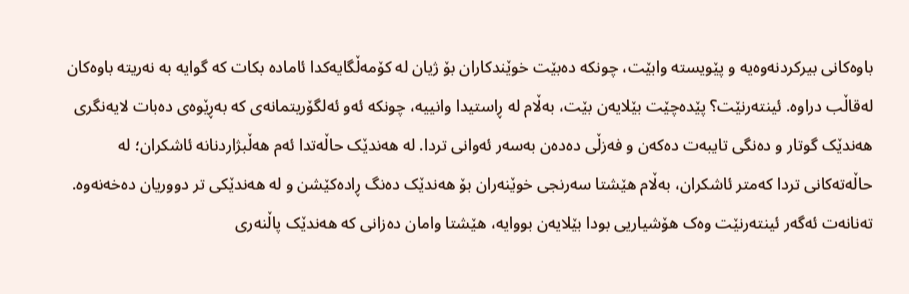باوەکانی بیرکردنەوەیە و پێویستە وابێت، چونکە دەبێت خوێندکاران بۆ ژیان لە کۆمەڵگایەکدا ئامادە بکات کە گوایە بە نەریتە باوەکان لەقاڵب دراوە. ئینتەرنێت؟ پێدەچێت بێلایەن بێت، بەڵام لە ڕاستیدا وانییە، چونکە ئەو ئەلگۆریتمانەی کە بەڕێوەی دەبات لایەنگری هەندێک گوتار و دەنگی تایبەت دەکەن و فەزڵی دەدەن بەسەر ئەوانی تردا. لە هەندێک حاڵەتدا ئەم هەڵبژاردنانە ئاشکران؛ لە حاڵەتەکانی تردا کەمتر ئاشکران، بەڵام هێشتا سەرنجی خوێنەران بۆ هەندێک دەنگ ڕادەکێشن و لە هەندێکی تر دووریان دەخەنەوە. تەنانەت ئەگەر ئینتەرنێت وەک هۆشیاریی بودا بێلایەن بووایە، هێشتا وامان دەزانی کە هەندێک پاڵنەری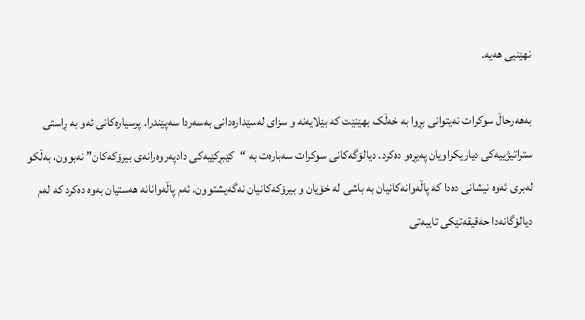نهێنیی هەیە.

بەهەرحاڵ سوکرات نەیتوانی بڕوا بە خەڵک بهێنێت کە بێلایەنە و سزای لەسێدارەدانی بەسەردا سەپێندرا. پرسیارەکانی ئەو بە ڕاستی ستراتیژییەکی دیاریکراویان پەیڕەو دەکرد. دیالۆگەکانی سوکرات سەبارەت بە “کێبڕکێیەکی دادپەروەرانەی بیرۆکەکان” نەبوون، بەڵکو لەبری ئەوە نیشانی دەدا کە پاڵەوانەکانیان بە باشی لە خۆیان و بیرۆکەکانیان نەگەیشتوون. ئەم پاڵەوانانە هەستیان بەوە دەکرد کە لەم دیالۆگانەدا حەقیقەتێکی تایبەتی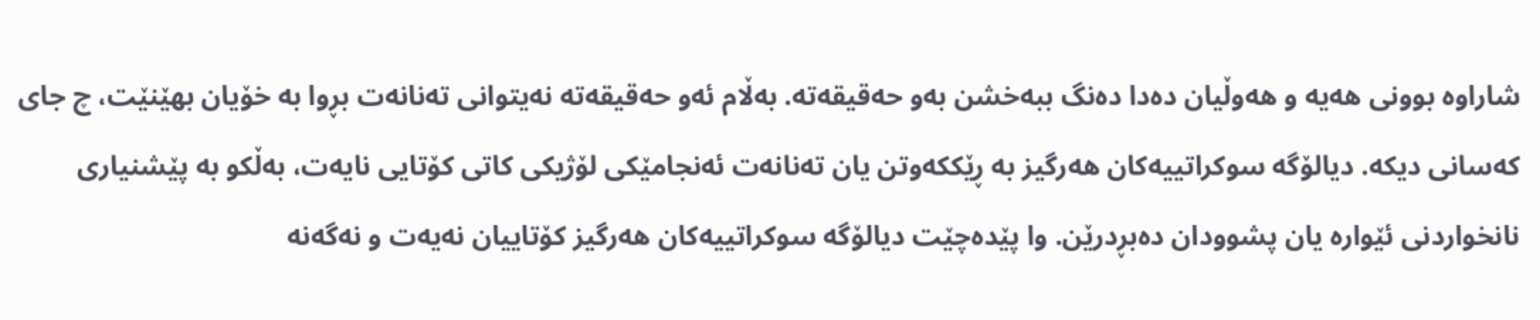شاراوە بوونی هەیە و هەوڵیان دەدا دەنگ ببەخشن بەو حەقیقەتە. بەڵام ئەو حەقیقەتە نەیتوانی تەنانەت بڕوا بە خۆیان بهێنێت، چ جای کەسانی دیکە. دیالۆگە سوکراتییەکان هەرگیز بە ڕێککەوتن یان تەنانەت ئەنجامێکی لۆژیکی کاتی کۆتایی نایەت، بەڵکو بە پێشنیاری نانخواردنی ئێوارە یان پشوودان دەبڕدرێن. وا پێدەچێت دیالۆگە سوکراتییەکان هەرگیز کۆتاییان نەیەت و نەگەنە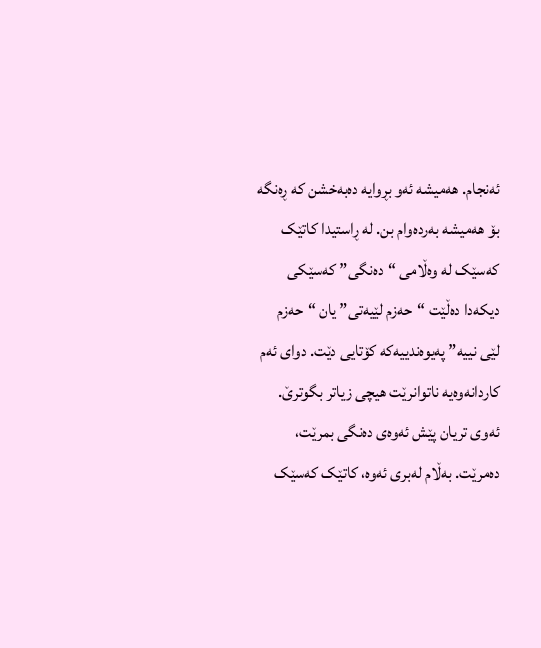ئەنجام. هەمیشە ئەو بڕوایە دەبەخشن کە ڕەنگە بۆ هەمیشە بەردەوام بن. لە ڕاستیدا کاتێک کەسێک لە وەڵامی “دەنگی” کەسێکی دیکەدا دەڵێت “حەزم لێیەتی” یان “حەزم لێی نییە” پەیوەندییەکە کۆتایی دێت. دوای ئەم کاردانەوەیە ناتوانرێت هیچی زیاتر بگوترێ. ئەوی تریان پێش ئەوەی دەنگی بمرێت، دەمرێت. بەڵام لەبری ئەوە، کاتێک کەسێک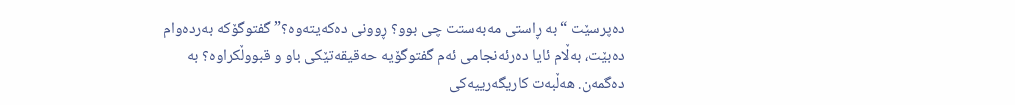دەپرسێت “بە ڕاستی مەبەستت چی بوو؟ ڕوونی دەکەیتەوە؟” گفتوگۆکە بەردەوام دەبێت، بەڵام ئایا دەرئەنجامی ئەم گفتوگۆیە حەقیقەتێکی باو و قبووڵکراوە؟ بە دەگمەن. هەڵبەت کاریگەرییەکی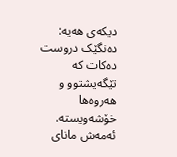دیکەی هەیە: دەنگێک دروست دەکات کە تێگەیشتوو و هەروەها خۆشەویستە. ئەمەش مانای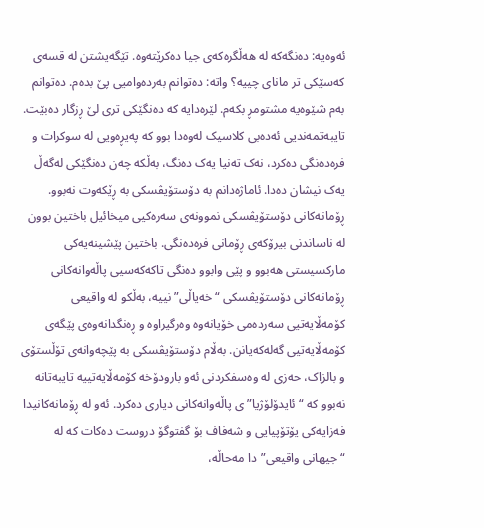ئەوەیە: دەنگەکە لە هەڵگرەکەی جیا دەکرێتەوە. تێگەیشتن لە قسەی کەسێکی تر مانای چییە؟ واتە: دەتوانم بەردەوامیی پێ بدەم. دەتوانم بەم شێوەیە مشتومڕ بکەم. لێرەدایە کە دەنگێکی تری لێ ڕزگار دەبێت. تایبەتمەندیی ئەدەبی کلاسیک لەوەدا بوو کە پەیڕەویی لە سوکرات و فرەدەنگی دەکرد، نەک تەنیا یەک دەنگ، بەڵکە چەن دەنگێکی لەگەڵ یەک نیشان دەدا. ئاماژەدانم بە دۆستۆیڤسکی بە ڕێکەوت نەبوو. ڕۆمانەکانی دۆستۆیڤسکی نموونەی سەرەکیی میخائیل باختین بوون لە ناساندنی بیرۆکەی ڕۆمانی فرەدەنگی. باختین پێشینەیەکی مارکسیستی هەبوو و پێی وابوو دەنگی تاکەکەسیی پاڵەوانەکانی ڕۆمانەکانی دۆستۆیڤسکی “خەیاڵی” نییە، بەڵکو لە واقیعی کۆمەڵایەتیی سەردەمی خۆیانەوە وەرگیراوە و ڕەنگدانەوەی پێگەی کۆمەڵایەتیی گەلەکەیانن. بەڵام دۆستۆیڤسکی بە پێچەوانەی تۆڵستۆی و بالزاک، حەزی لە وەسفکردنی ئەو بارودۆخە کۆمەڵایەتییە تایبەتانە نەبوو کە “ئایدۆلۆژیا”ی پاڵەوانەکانی دیاری دەکرد. ئەو لە ڕۆمانەکانیدا فەزایەکی یۆتۆپیایی و شەفاف بۆ گفتوگۆ دروست دەکات کە لە “جیهانی واقیعی”دا مەحاڵە،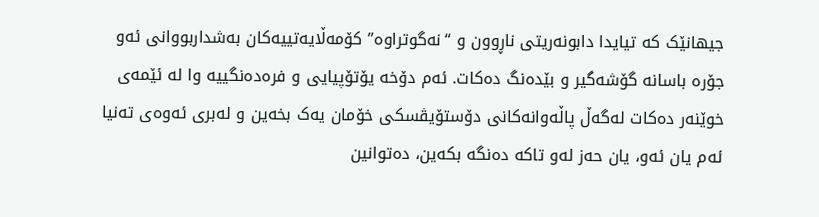جیهانێک کە تیایدا دابونەریتی ناڕوون و “نەگوتراوە” کۆمەڵایەتییەکان بەشداربووانی ئەو جۆرە باسانە گۆشەگیر و بێدەنگ دەکات. ئەم دۆخە یۆتۆپیایی و فرەدەنگییە وا لە ئێمەی خوێنەر دەکات لەگەڵ پاڵەوانەکانی دۆستۆیڤسکی خۆمان یەک بخەین و لەبری ئەوەی تەنیا ئەم یان ئەو، یان حەز لەو تاکە دەنگە بکەین، دەتوانین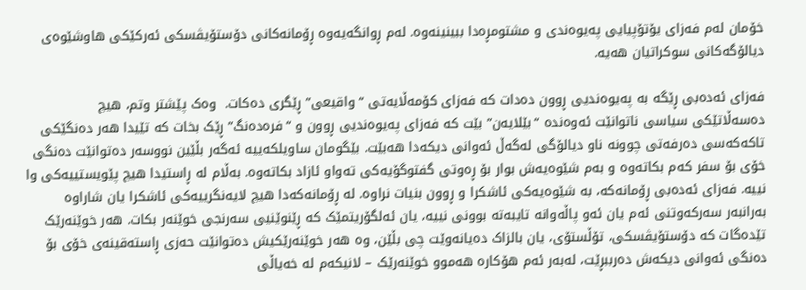خۆمان لەم فەزای یۆتۆپیایی پەیوەندی و مشتومڕەدا ببینینەوە. لەم ڕوانگەیەوە ڕۆمانەکانی دۆستۆیڤسکی ئەرکێکی هاوشێوەی دیالۆگەکانی سوکراتیان هەیە.

فەزای ئەدەبی ڕێگە بە پەیوەندیی ڕوون دەدات کە فەزای کۆمەڵایەتی “واقیعی” ڕێگری دەکات.  وەک پێشتر وتم، هیچ دەسەڵاتێکی سیاسی ناتوانێت ئەوەندە “بێلایەن” بێت کە فەزای پەیوەندیی ڕوون و “فرەدەنگ” ڕێک بخات کە تێیدا هەر دەنگێکی تاکەکەسی دەرفەتی چوونە ناو دیالۆگی لەگەڵ ئەوانی دیکەدا هەبێت. بێگومان ساویلکەییە ئەگەر بڵێین نووسەر دەتوانێت دەنگی خۆی بۆ سفر کەم بکاتەوە و بەم شێوەیەش بوار بۆ ڕەوتی گفتوگۆیەکی تەواو ئازاد بکاتەوە. بەڵام لە ڕاستیدا هیچ پێویستییەکی وا نییە. فەزای ئەدەبی ڕۆمانەکە، بە شێوەیەکی ئاشکرا و ڕوون بنیات نراوە. لە ڕۆمانەکەدا هیچ لایەنگرییەکی ئاشکرا یان شاراوە بەرانبەر سەرکەوتنی ئەم یان ئەو پاڵەوانە تایبەتە بوونی نییە، یان ئەلگۆریتمێک کە ڕێنوێنیی سەرنجی خوێنەر بکات. هەر خوێنەرێک تێدەگات کە دۆستۆیڤسکی، تۆڵستۆی، یان بالزاک دەیانەوێت چی بڵێن، وە هەر خوێنەرێکیش دەتوانێت حەزی ڕاستەقینەی خۆی بۆ دەنگی ئەوانی دیکەش دەرببڕێت، لەبەر ئەم هۆکارە هەموو خوێنەرێک – لانیکەم لە خەیاڵی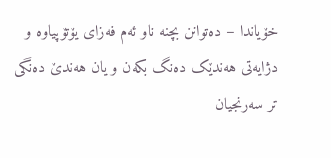خۆیاندا – دەتوانن بچنە ناو ئەم فەزای یۆتۆپیاوە و دژایەتی هەندێک دەنگ بکەن و یان هەندێ دەنگی تر سەرنجیان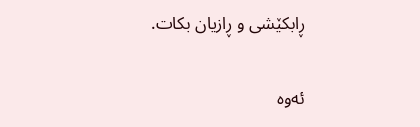ڕابکێشی و ڕازیان بکات.

ئەوە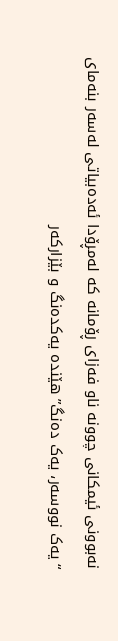نەبوونی ئیمکانی چوونە ناو فەزای ڕۆمانە کە لەمڕۆدا ئەدەبیاتی لەسەر بنەمای  “یەک نووسەر، یەک دەنگ” هێندە یەکدەنگ و بێزارکەر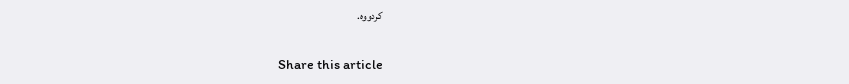کردووە.

Share this article